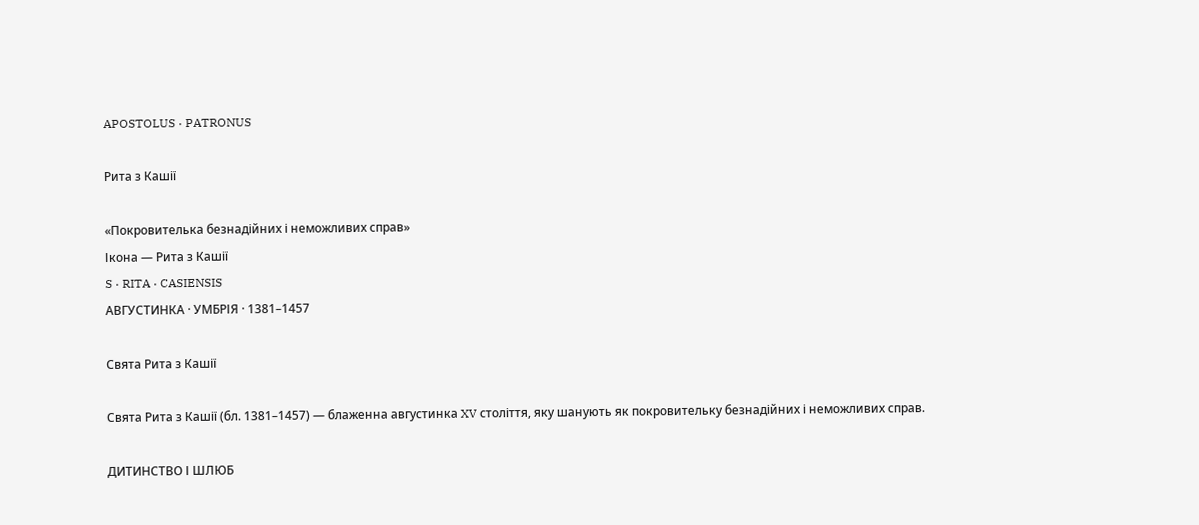APOSTOLUS · PATRONUS

Рита з Кашії

«Покровителька безнадійних і неможливих справ»
Ікона — Рита з Кашії
S · RITA · CASIENSIS
АВГУСТИНКА · УМБРІЯ · 1381–1457

Свята Рита з Кашії

Свята Рита з Кашії (бл. 1381–1457) — блаженна августинка XV століття, яку шанують як покровительку безнадійних і неможливих справ.

ДИТИНСТВО І ШЛЮБ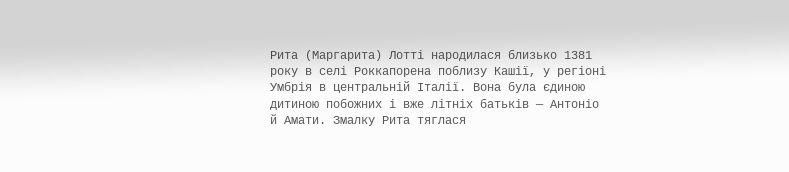Рита (Маргарита) Лотті народилася близько 1381 року в селі Роккапорена поблизу Кашії, у регіоні Умбрія в центральній Італії. Вона була єдиною дитиною побожних і вже літніх батьків — Антоніо й Амати. Змалку Рита тяглася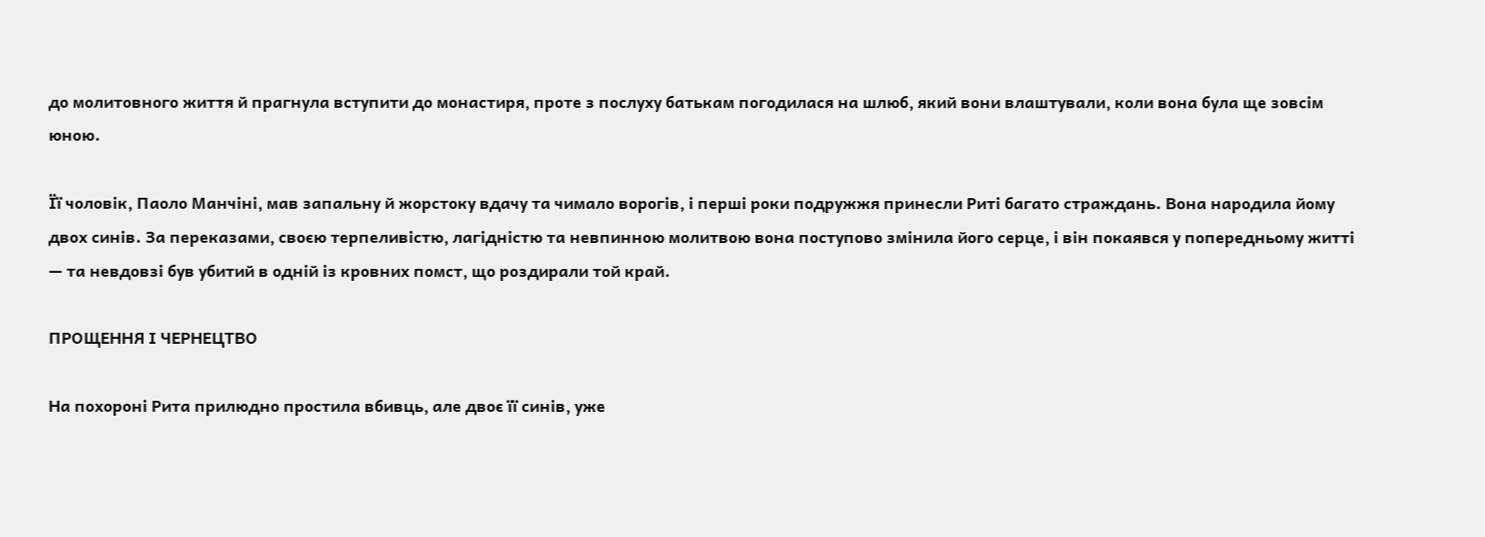до молитовного життя й прагнула вступити до монастиря, проте з послуху батькам погодилася на шлюб, який вони влаштували, коли вона була ще зовсім юною.

Її чоловік, Паоло Манчіні, мав запальну й жорстоку вдачу та чимало ворогів, і перші роки подружжя принесли Риті багато страждань. Вона народила йому двох синів. За переказами, своєю терпеливістю, лагідністю та невпинною молитвою вона поступово змінила його серце, і він покаявся у попередньому житті — та невдовзі був убитий в одній із кровних помст, що роздирали той край.

ПРОЩЕННЯ І ЧЕРНЕЦТВО

На похороні Рита прилюдно простила вбивць, але двоє її синів, уже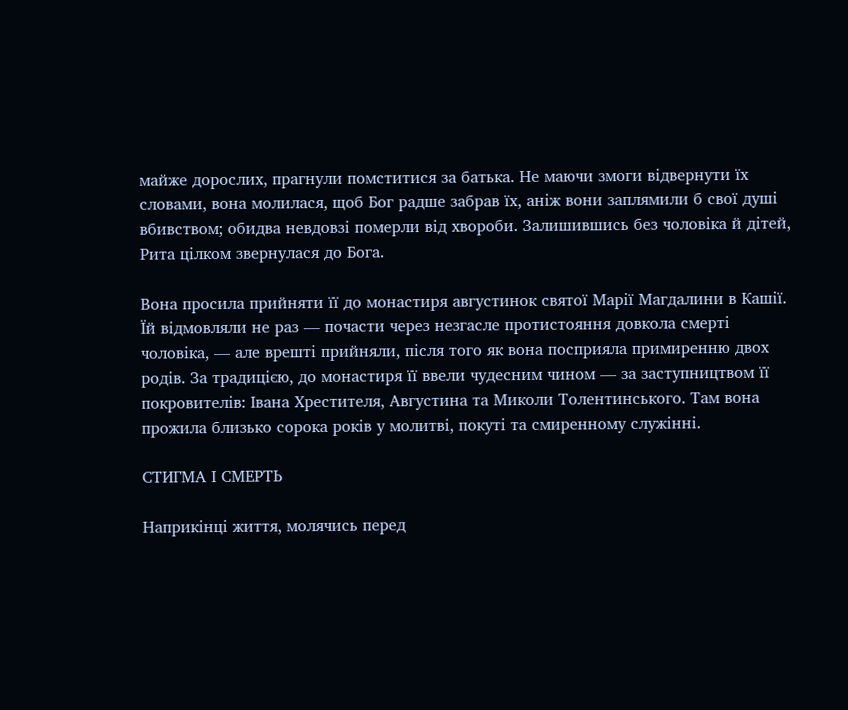майже дорослих, прагнули помститися за батька. Не маючи змоги відвернути їх словами, вона молилася, щоб Бог радше забрав їх, аніж вони заплямили б свої душі вбивством; обидва невдовзі померли від хвороби. Залишившись без чоловіка й дітей, Рита цілком звернулася до Бога.

Вона просила прийняти її до монастиря августинок святої Марії Магдалини в Кашії. Їй відмовляли не раз — почасти через незгасле протистояння довкола смерті чоловіка, — але врешті прийняли, після того як вона посприяла примиренню двох родів. За традицією, до монастиря її ввели чудесним чином — за заступництвом її покровителів: Івана Хрестителя, Августина та Миколи Толентинського. Там вона прожила близько сорока років у молитві, покуті та смиренному служінні.

СТИГМА І СМЕРТЬ

Наприкінці життя, молячись перед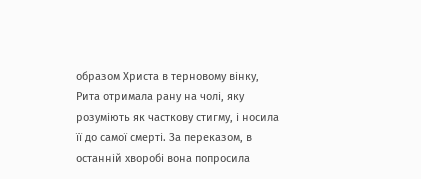образом Христа в терновому вінку, Рита отримала рану на чолі, яку розуміють як часткову стигму, і носила її до самої смерті. За переказом, в останній хворобі вона попросила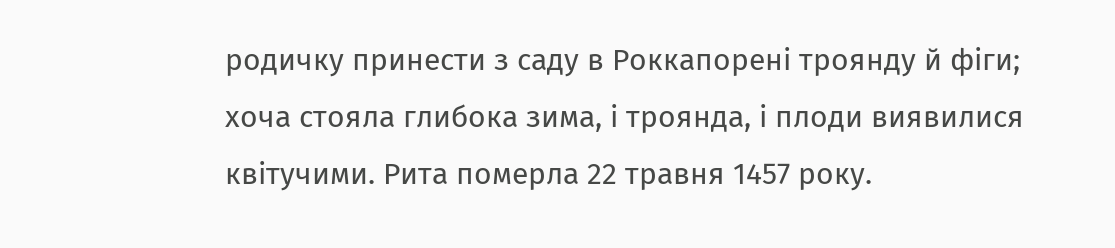родичку принести з саду в Роккапорені троянду й фіги; хоча стояла глибока зима, і троянда, і плоди виявилися квітучими. Рита померла 22 травня 1457 року.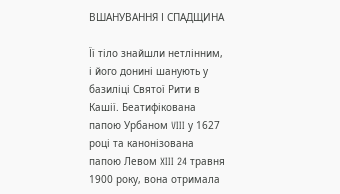ВШАНУВАННЯ І СПАДЩИНА

Її тіло знайшли нетлінним, і його донині шанують у базиліці Святої Рити в Кашії. Беатифікована папою Урбаном VIII у 1627 році та канонізована папою Левом XIII 24 травня 1900 року, вона отримала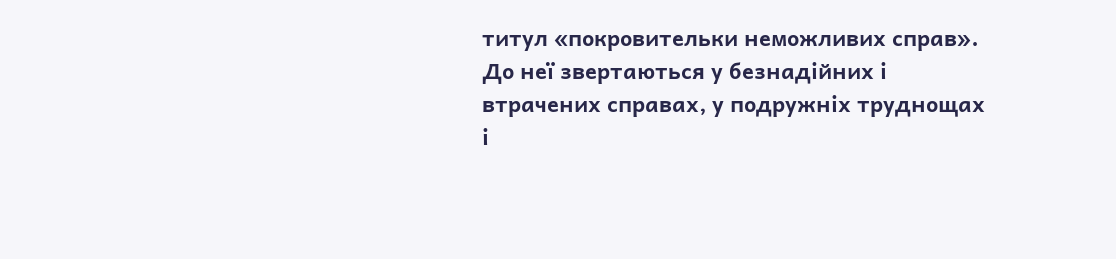титул «покровительки неможливих справ». До неї звертаються у безнадійних і втрачених справах, у подружніх труднощах і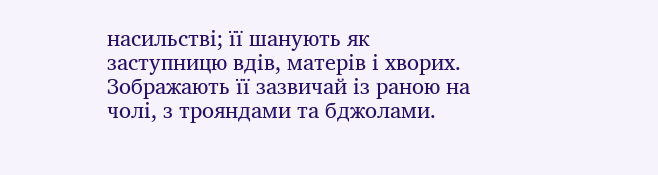насильстві; її шанують як заступницю вдів, матерів і хворих. Зображають її зазвичай із раною на чолі, з трояндами та бджолами.